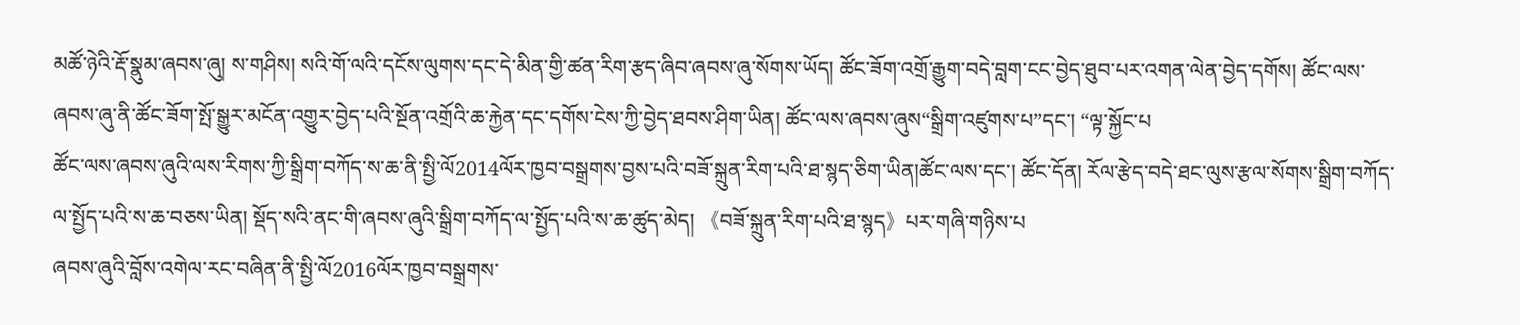མཚོ་ཉེའི་རྡོ་སྣུམ་ཞབས་ཞུ། ས་གཤིས། སའི་གོ་ལའི་དངོས་ལུགས་དང་དེ་མིན་གྱི་ཚན་རིག་རྩད་ཞིབ་ཞབས་ཞུ་སོགས་ཡོད། ཚོང་ཟོག་འགྲོ་རྒྱུག་བདེ་བླག་ངང་བྱེད་ཐུབ་པར་འགན་ལེན་བྱེད་དགོས། ཚོང་ལས་ཞབས་ཞུ་ནི་ཚོང་ཟོག་སྤོ་སྒྱུར་མངོན་འགྱུར་བྱེད་པའི་སྔོན་འགྲོའི་ཆ་རྐྱེན་དང་དགོས་ངེས་ཀྱི་བྱེད་ཐབས་ཤིག་ཡིན། ཚོང་ལས་ཞབས་ཞུས“སྒྲིག་འཛུགས་པ”དང་། “ལྟ་སྐྱོང་པ
ཚོང་ལས་ཞབས་ཞུའི་ལས་རིགས་ཀྱི་སྒྲིག་བཀོད་ས་ཆ་ནི་སྤྱི་ལོ2014ལོར་ཁྱབ་བསྒྲགས་བྱས་པའི་བཟོ་སྐྲུན་རིག་པའི་ཐ་སྙད་ཅིག་ཡིན།ཚོང་ལས་དང་། ཚོང་དོན། རོལ་རྩེད་བདེ་ཐང་ལུས་རྩལ་སོགས་སྒྲིག་བཀོད་ལ་སྤྱོད་པའི་ས་ཆ་བཅས་ཡིན། སྡོད་སའི་ནང་གི་ཞབས་ཞུའི་སྒྲིག་བཀོད་ལ་སྤྱོད་པའི་ས་ཆ་ཚུད་མེད། 《བཟོ་སྐྲུན་རིག་པའི་ཐ་སྙད》པར་གཞི་གཉིས་པ
ཞབས་ཞུའི་བློས་འགེལ་རང་བཞིན་ནི་སྤྱི་ལོ2016ལོར་ཁྱབ་བསྒྲགས་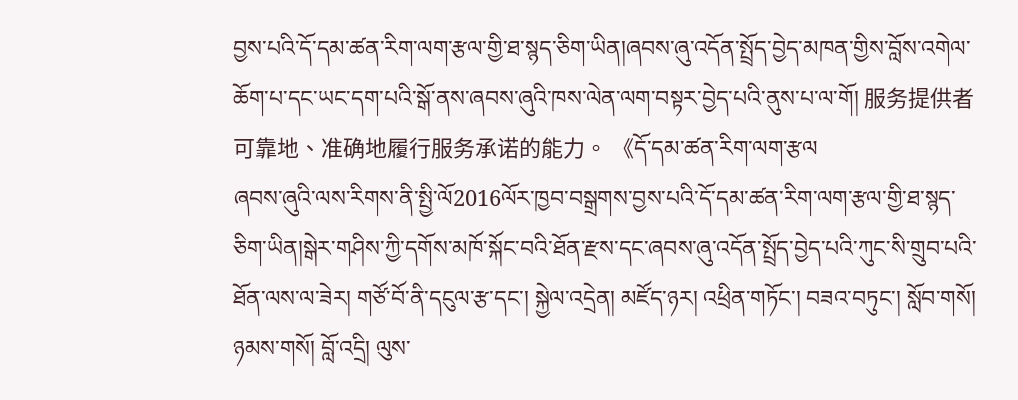བྱས་པའི་དོ་དམ་ཚན་རིག་ལག་རྩལ་གྱི་ཐ་སྙད་ཅིག་ཡིན།ཞབས་ཞུ་འདོན་སྤྲོད་བྱེད་མཁན་གྱིས་བློས་འགེལ་ཆོག་པ་དང་ཡང་དག་པའི་སྒོ་ནས་ཞབས་ཞུའི་ཁས་ལེན་ལག་བསྟར་བྱེད་པའི་ནུས་པ་ལ་གོ། 服务提供者可靠地、准确地履行服务承诺的能力。 《དོ་དམ་ཚན་རིག་ལག་རྩལ
ཞབས་ཞུའི་ལས་རིགས་ནི་སྤྱི་ལོ2016ལོར་ཁྱབ་བསྒྲགས་བྱས་པའི་དོ་དམ་ཚན་རིག་ལག་རྩལ་གྱི་ཐ་སྙད་ཅིག་ཡིན།སྒེར་གཤིས་ཀྱི་དགོས་མཁོ་སྐོང་བའི་ཐོན་རྫས་དང་ཞབས་ཞུ་འདོན་སྤྲོད་བྱེད་པའི་ཀུང་སི་གྲུབ་པའི་ཐོན་ལས་ལ་ཟེར། གཙོ་བོ་ནི་དངུལ་རྩ་དང་། སྐྱེལ་འདྲེན། མཛོད་ཉར། འཕྲིན་གཏོང་། བཟའ་བཏུང་། སློབ་གསོ། ཉམས་གསོ། བློ་འདྲི། ལུས་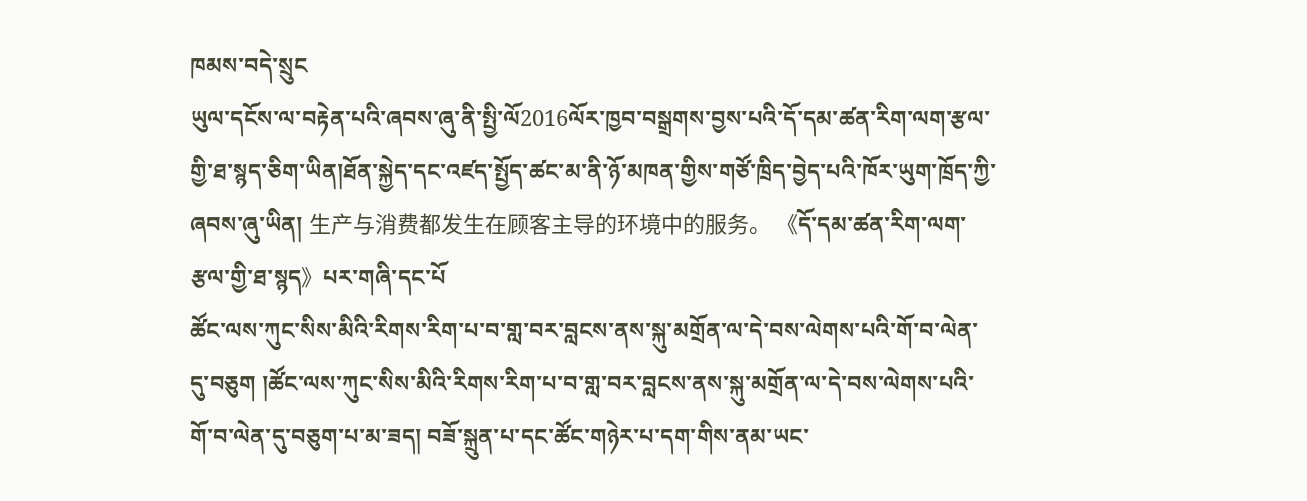ཁམས་བདེ་སྲུང
ཡུལ་དངོས་ལ་བརྟེན་པའི་ཞབས་ཞུ་ནི་སྤྱི་ལོ2016ལོར་ཁྱབ་བསྒྲགས་བྱས་པའི་དོ་དམ་ཚན་རིག་ལག་རྩལ་གྱི་ཐ་སྙད་ཅིག་ཡིན།ཐོན་སྐྱེད་དང་འཛད་སྤྱོད་ཚང་མ་ནི་ཉོ་མཁན་གྱིས་གཙོ་ཁྲིད་བྱེད་པའི་ཁོར་ཡུག་ཁྲོད་ཀྱི་ཞབས་ཞུ་ཡིན། 生产与消费都发生在顾客主导的环境中的服务。 《དོ་དམ་ཚན་རིག་ལག་རྩལ་གྱི་ཐ་སྙད》པར་གཞི་དང་པོ
ཚོང་ལས་ཀུང་སིས་མིའི་རིགས་རིག་པ་བ་གླ་བར་བླངས་ནས་སྐུ་མགྲོན་ལ་དེ་བས་ལེགས་པའི་གོ་བ་ལེན་དུ་བཅུག །ཚོང་ལས་ཀུང་སིས་མིའི་རིགས་རིག་པ་བ་གླ་བར་བླངས་ནས་སྐུ་མགྲོན་ལ་དེ་བས་ལེགས་པའི་གོ་བ་ལེན་དུ་བཅུག་པ་མ་ཟད། བཟོ་སྐྲུན་པ་དང་ཚོང་གཉེར་པ་དག་གིས་ནམ་ཡང་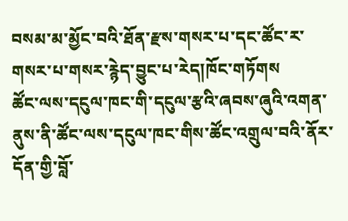བསམ་མ་མྱོང་བའི་ཐོན་རྫས་གསར་པ་དང་ཚོང་ར་གསར་པ་གསར་རྙེད་བྱུང་པ་རེད།ཁོང་གཏོགས
ཚོང་ལས་དངུལ་ཁང་གི་དངུལ་རྩའི་ཞབས་ཞུའི་འགན་ནུས་ནི་ཚོང་ལས་དངུལ་ཁང་གིས་ཚོང་འགྲུལ་བའི་ནོར་དོན་གྱི་བློ་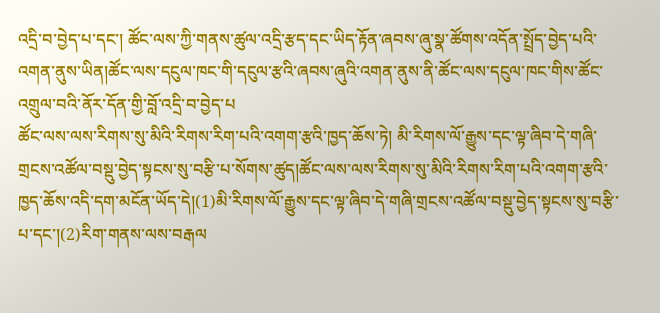འདྲི་བ་བྱེད་པ་དང་། ཚོང་ལས་ཀྱི་གནས་ཚུལ་འདྲི་རྩད་དང་ཡིད་རྟོན་ཞབས་ཞུ་སྣ་ཚོགས་འདོན་སྤྲོད་བྱེད་པའི་འགན་ནུས་ཡིན།ཚོང་ལས་དངུལ་ཁང་གི་དངུལ་རྩའི་ཞབས་ཞུའི་འགན་ནུས་ནི་ཚོང་ལས་དངུལ་ཁང་གིས་ཚོང་འགྲུལ་བའི་ནོར་དོན་གྱི་བློ་འདྲི་བ་བྱེད་པ
ཚོང་ལས་ལས་རིགས་སུ་མིའི་རིགས་རིག་པའི་འགག་རྩའི་ཁྱད་ཆོས་ཏེ། མི་རིགས་ལོ་རྒྱུས་དང་ལྟ་ཞིབ་དེ་གཞི་གྲངས་འཚོལ་བསྡུ་བྱེད་སྟངས་སུ་བརྩི་པ་སོགས་ཚུད།ཚོང་ལས་ལས་རིགས་སུ་མིའི་རིགས་རིག་པའི་འགག་རྩའི་ཁྱད་ཆོས་འདི་དག་མངོན་ཡོད་དེ།(1)མི་རིགས་ལོ་རྒྱུས་དང་ལྟ་ཞིབ་དེ་གཞི་གྲངས་འཚོལ་བསྡུ་བྱེད་སྟངས་སུ་བརྩི་པ་དང་།(2)རིག་གནས་ལས་བརྒལ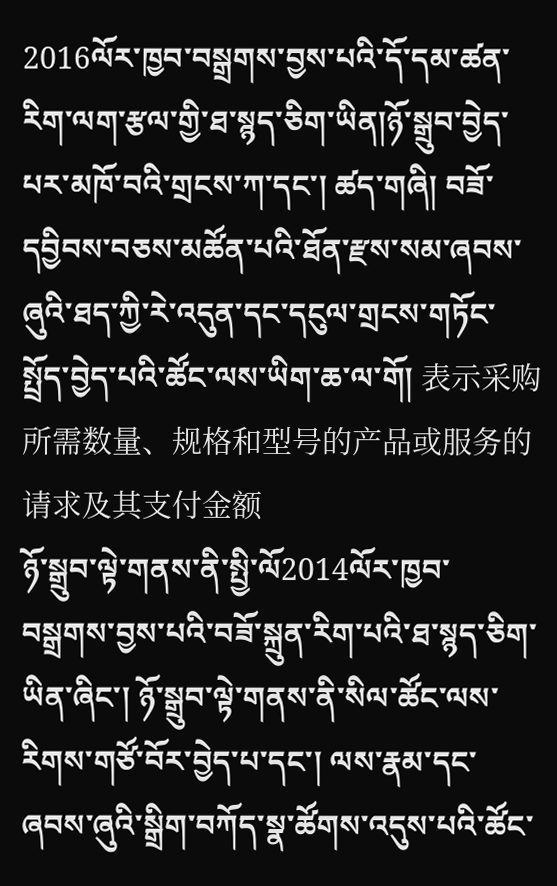2016ལོར་ཁྱབ་བསྒྲགས་བྱས་པའི་དོ་དམ་ཚན་རིག་ལག་རྩལ་གྱི་ཐ་སྙད་ཅིག་ཡིན།ཉོ་སྒྲུབ་བྱེད་པར་མཁོ་བའི་གྲངས་ཀ་དང་། ཚད་གཞི། བཟོ་དབྱིབས་བཅས་མཚོན་པའི་ཐོན་རྫས་སམ་ཞབས་ཞུའི་ཐད་ཀྱི་རེ་འདུན་དང་དངུལ་གྲངས་གཏོང་སྤྲོད་བྱེད་པའི་ཚོང་ལས་ཡིག་ཆ་ལ་གོ། 表示采购所需数量、规格和型号的产品或服务的请求及其支付金额
ཉོ་སྒྲུབ་ལྟེ་གནས་ནི་སྤྱི་ལོ2014ལོར་ཁྱབ་བསྒྲགས་བྱས་པའི་བཟོ་སྐྲུན་རིག་པའི་ཐ་སྙད་ཅིག་ཡིན་ཞིང་། ཉོ་སྒྲུབ་ལྟེ་གནས་ནི་སིལ་ཚོང་ལས་རིགས་གཙོ་བོར་བྱེད་པ་དང་། ལས་རྣམ་དང་ཞབས་ཞུའི་སྒྲིག་བཀོད་སྣ་ཚོགས་འདུས་པའི་ཚོང་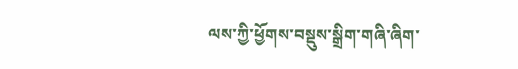ལས་ཀྱི་ཕྱོགས་བསྡུས་སྒྲིག་གཞི་ཞིག་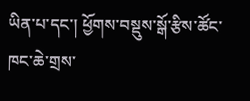ཡིན་པ་དང་། ཕྱོགས་བསྡུས་སྒོ་རྩིས་ཚོང་ཁང་ཆེ་གྲས་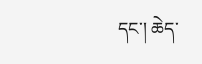དང་། ཆེད་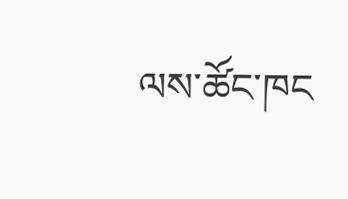ལས་ཚོང་ཁང